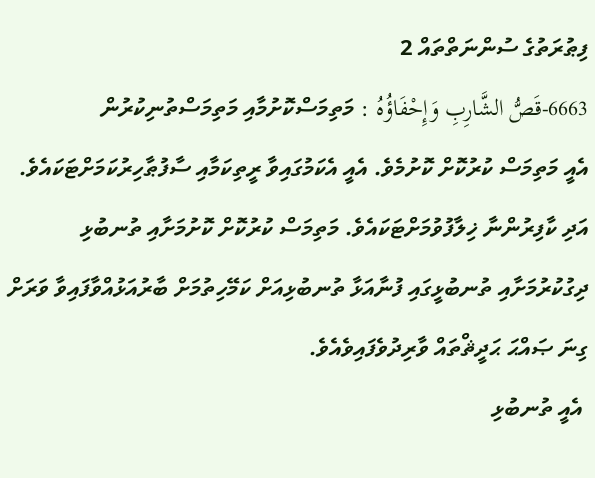ފިޠުރަތުގެ ސުންނަތްތައް 2
6663-قَصُّ الشَّارِبِ وَإِحْفَاؤُهُ : މަތިމަސްކޮށުމާއި މަތިމަސްތުނިކުރުން
އެއީ މަތިމަސް ކުރުކޮށް ކޮށުމެވެ. އެއީ އެކަމުގައިވާ ރީތިކަމާއި ސާފުޠާހިރުކަމަށްޓަކައެވެ. އަދި ކާފިރުންނާ ޚިލާފުވުމަށްޓަކައެވެ. މަތިމަސް ކުރުކޮށް ކޮށުމަށާއި ތުނބުޅި ދިގުކުރުމަށާއި ތުނބުޅީގައި ފުނާއަޅާ ތުނބުޅިއަށް ކަމޭހިތުމަށް ބާރުއަޅުއްވާފައިވާ ވަރަށް ގިނަ ޞައްޙަ ޙަދީޘްތައް ވާރިދުވެފައިވެއެވެ.
 އެއީ ތުނބުޅި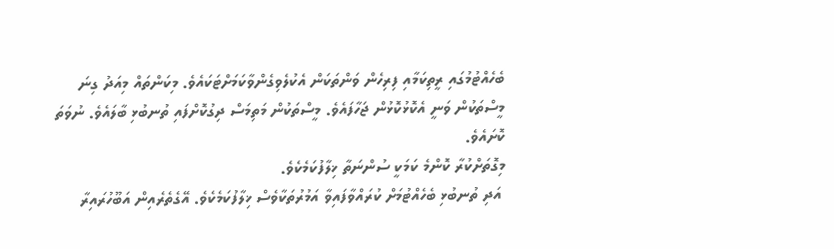ބެހެއްޓުމުގައި ރީތިކަމާއި ފިރިހެން ވަންތަކަން އެކުލެވިގެންވާކަމަށްޓަކައެވެ. މިކަންތައް މިއަދު ގިނަ މީސްތަކުން ވަނީ އެކޮޅުކޮޅުން ޖަހާފައެވެ. މީސްތަކުން މަތިމަސް ދިގުކޮށްފައި ތުނބުޅި ބާލައެވެ. ނުވަތަ ކޮށައެވެ.
މިގޮތަށްކުރާ ކޮންމެ ކަމަކީ ސުންނަތާ ޚިލާފުކަމެކެވެ.
 އަދި ތުނބުޅި ބެހެއްޓުމަށް ކުރައްވާފައިވާ އަމުރުތަކާވެސް ޚިލާފުކަމެކެވެ. އޭގެތެރެއިން އަބޫހުރައިރާ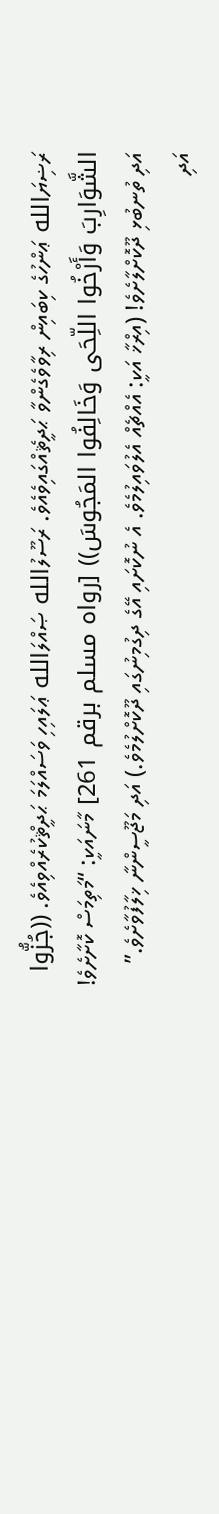ރަޟިޔަالله ޢަންހުގެ ކިބައިން ރިވާވެގެންވާ ޙަދީޘެއްގައިވެއެވެ. ރަސޫލުالله ޞައްލަالله ޢަލައިހި ވަސައްލަމަ ޙަދީޘްކުރެއްވިއެވެ. ((جُزُّوا الشَّوَارِبَ وَأَرْخُوا اللِّحَى وَخَالِفُوا المَجُوسَ)) [رواه مسلم برقم 261] މާނައަކީ: “މަތިމަސް ކޮށާށެވެ! އަދި ތުނބުޅި ދޫކޮށްލާށެވެ! (އިރްޚާ އަކީ: އެއްޗެއް އެލުވައިލުމެވެ. އެ ނުކޮށައި އޭގެ ދިގުމިނުގައި ދޫކޮށްލުމެވެ.) އަދި މަޖޫސީންނާ ޚިލާފުވާށެވެ.”
އަދި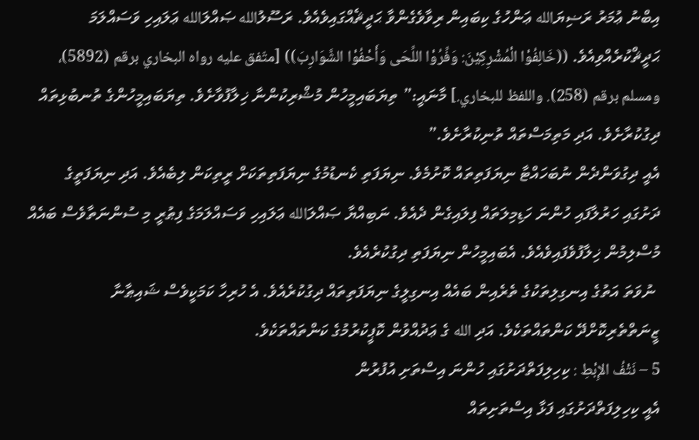އިބްނު ޢުމަރު ރަޟިޔަالله ޢަންހުގެ ކިބައިން ރިވާވެގެންވާ ޙަދީޘެއްގައިވެއެވެ. ރަސޫލުالله ޞައްލަالله ޢަލައިހި ވަސައްލަމަ ޙަދީޘްކުރެއްވިއެވެ. ((خَالِفُوْا الْمُشْرِكِيْنَ: وَفِّرُوْا اللِّحَى وَأَحْفُوْا الشَّوَارِبَ)) [متّفق عليه رواه البخاري برقم (5892)، ومسلم برقم (258). واللفظ للبخاري.] މާނައީ:” ތިޔަބައިމީހުން މުޝްރިކުންނާ ޚިލާފުވާށެވެ. ތިޔަބައިމީހުންގެ ތުނބުޅިތައް ދިގުކުރާށެވެ. އަދި މަތިމަސްތައް ތުނިކުރާށެވެ.”
އެއީ ދިގުވަންދެން ނުބަހައްޓާ ނިޔަފަތިތައް ކޮށުމެވެ. ނިޔަފަތި ކެނޑުމުގެ ނިޔަފަތިތަކަށް ރީތިކަން ލިބެއެވެ. އަދި ނިޔަފަތީގެ ދަށުގައި ހަރުލާފައި ހުންނަ ހަޑިމިލަތައް ފިލައިގެން ދެއެވެ. ނަބިއްޔާ ޞައްލަالله ޢަލައިހި ވަސައްލަމަގެ ފިޠުރީ މި ސުންނަތާވެސް ބައެއް މުސްލިމުން ޚިލާފުވެފައިވެއެވެ. އެބައިމީހުން ނިޔަފަތި ދިގުކުރެއެވެ.
 ނުވަތަ އަތުގެ އިނގިލިތަކުގެ ތެރެއިން ބައެއް އިނގިލީގެ ނިޔަފަތިތައް ދިގުކުރެއެވެ. އެ ހުރިހާ ކަމަކީވެސް ޝައިޠާނާ ޒީނަތްތެރިކޮށްދޭ ކަންތައްތަކެވެ. އަދި الله ގެ ޢަދުއްވުން ކޮޕީކުރުމުގެ ކަންތައްތަކެވެ.
5 – نَتْفُ الإِبْطِ : ކިހިލިފަތްދަށުގައި ހުންނަ އިސްތަށި އުފުރުން
އެއީ ކިހިލިފަތްދަށުގައި ފަޅާ އިސްތަށިތައް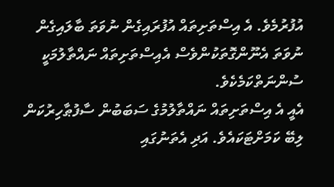އުފުރުމެވެ. އެ އިސްތަށިތައް އުފުރައިގެން ނުވަތަ ބާލައިގެން ނުވަތަ އެނޫންގޮތަކުންވެސް އެއިސްތަށިތައް ނައްތާލުމަކީ ސުންނަތްކަމެކެވެ.
އެއީ އެ އިސްތަށިތައް ނައްތާލުމުގެ ސަބަބުން ސާފުޠާހިރުކަން ލިބޭ ކަމަށްޓަކައެވެ. އަދި އެތަނުގައި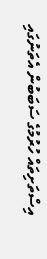އިސްތަށިތައް ހުރުމުގެ ސަބަބުން އެތަނުގައި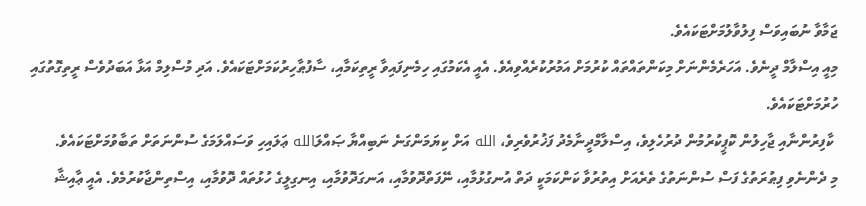ޖަމާވާ ނުބައިވަސް ފިލުވާލުމަށްޓަކައެވެ.
މިއީ އިސްލާމް ދީނެވެ. އަހަރެމެންނަށް މިކަންތައްތައް ކުރުމަށް އަމުރުކުރެއްވިއެވެ. އެއީ އެކަމުގައި ހިމެނިފައިވާ ރީތިކަމާއި، ސާފުޠާހިރުކަމަށްޓަކައެވެ. އަދި މުސްލިމް އަޅާ އަބަދުވެސް ރީތިގޮތުގައި ހުރުމަށްޓަކައެވެ.
 ކާފިރުންނާއި ޖާހިލުން ކޮޕީކުރުމުން ދުރުހެލިވެ، އިސްލާމްދީނާމެދު ފަޚުރުވެރިވެ، الله އަށް ކިޔަމަންގަނެ ނަބިއްޔާ ޞައްލަالله ޢަލައިހި ވަސައްލަމަގެ ސުންނަތަށް ތަބާވުމަށްޓަކައެވެ.
މި ދެންނެވި ފިޠުރަތުގެ ފަސް ސުންނަތުގެ ތެރެއަށް އިތުރުވާ ކަންކަމަކީ ދަތް އުނގުޅުމާއި، ނޭފަތްދޮވުމާއި، އަނގަދޮވުމާއި، އިނގިލީގެ ހުޅުތައް ދޮވުމާއި، އިސްތިންޖާކުރުމެވެ. އެއީ ޢާއިޝާ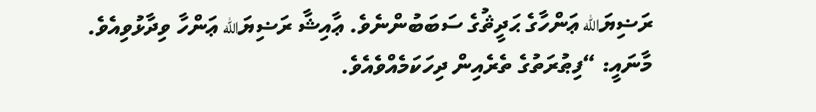ރަޟިޔަالله ޢަންހާގެ ޙަދީޘުގެ ސަބަބުންނެވެ. ޢާއިޝާ ރަޟިޔަالله ޢަންހާ ވިދާޅުވިއެވެ.
މާނައީ: “ފިޠުރަތުގެ ތެރެއިން ދިހަކަމެއްވެއެވެ.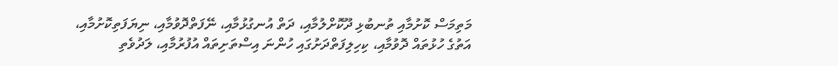މަތިމަސް ކޮށުމާއި ތުނބުޅި ދޫކޮށްލުމާއި، ދަތް އުނގުޅުމާއި، ނޭފަތްދޮވުމާއި، ނިޔަފަތިކޮށުމާއި، އަތުގެ ހުޅުތައް ދޮވުމާއި، ކިހިލިފަތްދަށުގައި ހުންނަ އިސްތަށިތައް އުފުރުމާއި، ލަދުވެތި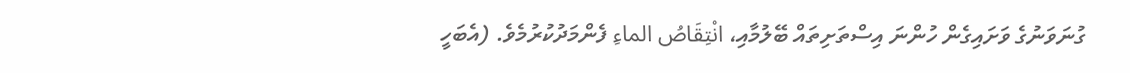ގުނަވަނުގެ ވަށައިގެން ހުންނަ އިސްތަށިތައް ބޭލުމާއި، انْتِقَاصُ الماءِ ފެންމަދުކުރުމެވެ. (އެބަހީ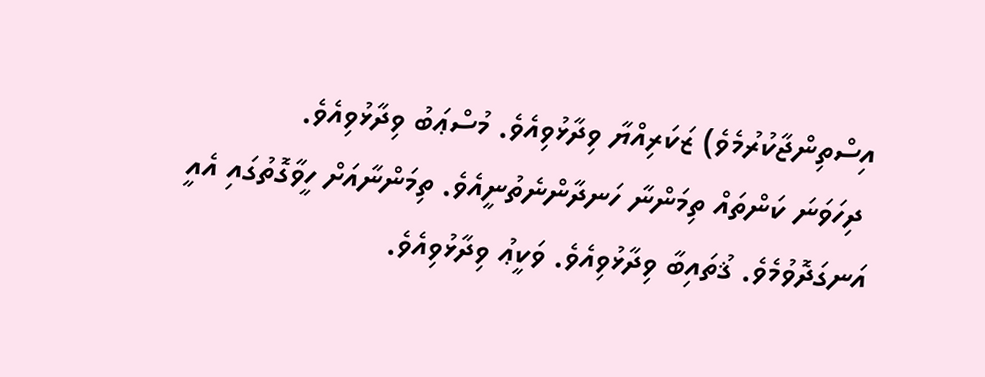އިސްތިންޖާކުރުމެވެ) ޒަކަރިއްޔާ ވިދާޅުވިއެވެ. މުސްޢަބު ވިދާޅުވިއެވެ.
 ދިހަވަނަ ކަންތައް ތިމަންނާ ހަނދާންނެތުނީއެވެ. ތިމަންނާއަށް ހީވާގޮތުގައި އެއީ އަނގަދޮވުމެވެ. ޤުތައިބާ ވިދާޅުވިއެވެ. ވަކީޢު ވިދާޅުވިއެވެ.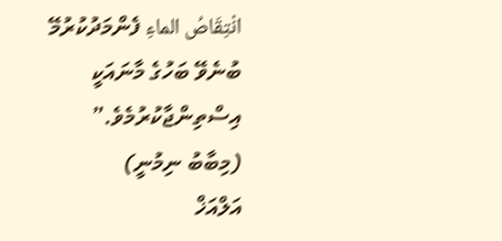انْتِقَاصُ الماءِ ފެންމަދުކުރުމޭ ބުނެވޭ ބަހުގެ މާނައަކީ އިސްތިންޖާކުރުމެވެ.”
(މިބާބު ނިމުނީ)
އަލްއަޚް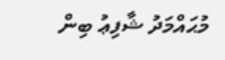މުޙައްމަދު ޝާފިޢު ބިން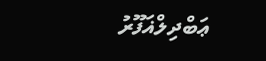ޢަބްދިލްޣަފޫރު